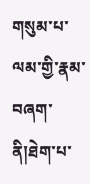གསུམ་པ་ལམ་གྱི་རྣམ་བཞག་ནི།ཐེག་པ་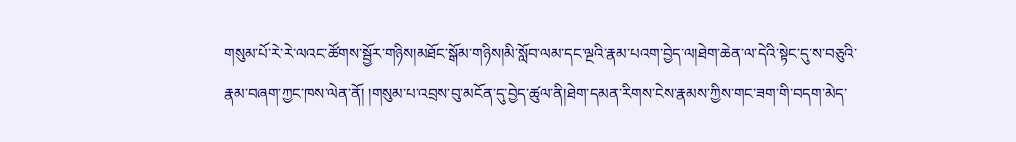གསུམ་པོ་རེ་རེ་ལའང་ཚོགས་སྦྱོར་གཉིས།མཐོང་སྒོམ་གཉིས།མི་སློབ་ལམ་དང་ལྔའི་རྣམ་པའག་བྱེད་ལ།ཐེག་ཆེན་ལ་དེའི་སྟེང་དུ་ས་བཅུའི་རྣམ་བཞག་ཀྱང་ཁས་ལེན་ནོ། །གསུམ་པ་འབྲས་བུ་མངོན་དུ་བྱེད་ཚུལ་ནི།ཐེག་དམན་རིགས་ངེས་རྣམས་ཀྱིས་གང་ཟག་གི་བདག་མེད་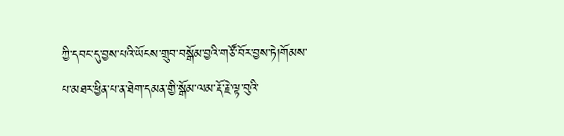ཀྱི་དབང་དུ་བྱས་པའི་ཡོངས་གྲུབ་བསྒོམ་བྱའི་གཙོ་བོར་བྱས་ཏེ།གོམས་པ་མཐར་ཕྱིན་པ་ན་ཐེག་དམན་གྱི་སྒོམ་ལམ་རྡོ་རྗེ་ལྟ་བུའི་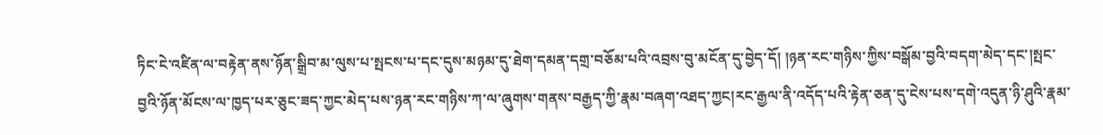ཏིང་ངེ་འཛིན་ལ་བརྟེན་ནས་ཉོན་སྒྲིབ་མ་ལུས་པ་སྤངས་པ་དང་དུས་མཉམ་དུ་ཐེག་དམན་དགྲ་བཅོམ་པའི་འབྲས་བུ་མངོན་དུ་བྱེད་དོ། །ཉན་རང་གཉིས་ཀྱིས་བསྒོམ་བྱའི་བདག་མེད་དང་།སྤང་བྱའི་ཉོན་མོངས་ལ་ཁྱད་པར་ཅུང་ཟད་ཀྱང་མེད་པས་ཉན་རང་གཉིས་ཀ་ལ་ཞུགས་གནས་བརྒྱད་ཀྱི་རྣམ་བཞག་འཐད་ཀྱང།རང་རྒྱལ་ནི་འདོད་པའི་རྟེན་ཅན་དུ་ངེས་པས་དགེ་འདུན་ཉི་ཤུའི་རྣམ་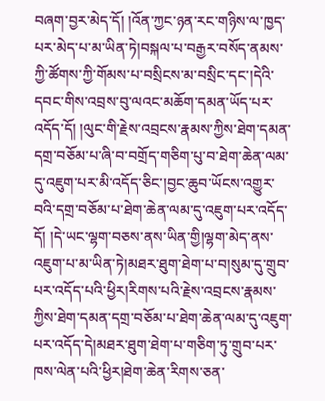བཞག་བྱར་མེད་དོ། །འོན་ཀྱང་ཉན་རང་གཉིས་ལ་ཁྱད་པར་མེད་པ་མ་ཡིན་ཏེ།བསྐལ་པ་བརྒྱར་བསོད་ནམས་ཀྱི་ཚོགས་ཀྱི་གོམས་པ་བསྲིངས་མ་བསྲིང་དང་།དེའི་དབང་གིས་འབྲས་བུ་ལའང་མཆོག་དམན་ཡོད་པར་འདོད་དོ། །ལུང་གི་རྗེས་འབྲངས་རྣམས་ཀྱིས་ཐེག་དམན་དགྲ་བཅོམ་པ་ཞི་བ་བགྲོད་གཅིག་པུ་བ་ཐེག་ཆེན་ལམ་དུ་འཇུག་པར་མི་འདོད་ཅིང་།བྱང་ཆུབ་ཡོངས་འགྱུར་བའི་དགྲ་བཅོམ་པ་ཐེག་ཆེན་ལམ་དུ་འཇུག་པར་འདོད་དོ། །དེ་ཡང་ལྷག་བཅས་ནས་ཡིན་གྱི།ལྷག་མེད་ནས་འཇུག་པ་མ་ཡིན་ཏེ།མཐར་ཐུག་ཐེག་པ་བ།སུམ་དུ་གྲུབ་པར་འདོད་པའི་ཕྱིར།རིགས་པའི་རྗེས་འབྲངས་རྣམས་ཀྱིས་ཐེག་དམན་དགྲ་བཅོམ་པ་ཐེག་ཆེན་ལམ་དུ་འཇུག་པར་འདོད་དེ།མཐར་ཐུག་ཐེག་པ་གཅིག་ཏུ་གྲུབ་པར་ཁས་ལེན་པའི་ཕྱིར།ཐེག་ཆེན་རིགས་ཅན་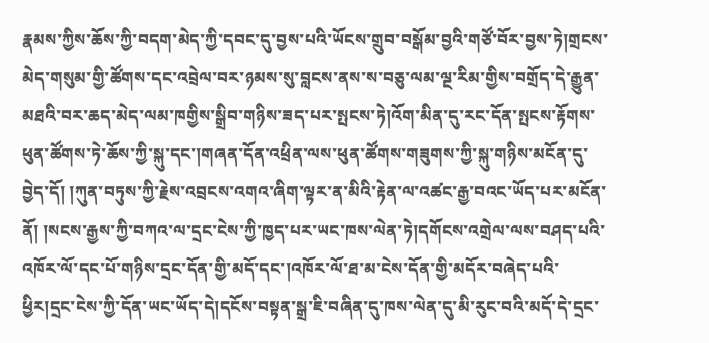རྣམས་ཀྱིས་ཆོས་ཀྱི་བདག་མེད་ཀྱི་དབང་དུ་བྱས་པའི་ཡོངས་གྲུབ་བསྒོམ་བྱའི་གཙོ་བོར་བྱས་ཏེ།གྲངས་མེད་གསུམ་གྱི་ཚོགས་དང་འབྲེལ་བར་ཉམས་སུ་བླངས་ནས་ས་བཅུ་ལམ་ལྔ་རིམ་གྱིས་བགྲོད་དེ་རྒྱུན་མཐའི་བར་ཆད་མེད་ལམ་ཁགྱིས་སྒྲིབ་གཉིས་ཟད་པར་སྤངས་ཏེ།འོག་མིན་དུ་རང་དོན་སྤངས་རྟོགས་ཕུན་ཚོགས་ཏེ་ཆོས་ཀྱི་སྐུ་དང་།གཞན་དོན་འཕྲིན་ལས་ཕུན་ཚོགས་གཟུགས་ཀྱི་སྐུ་གཉིས་མངོན་དུ་བྱེད་དོ། །ཀུན་བཏུས་ཀྱི་རྗེས་འབྲངས་འགའ་ཞིག་ལྟར་ན་མིའི་རྟེན་ལ་འཚང་རྒྱ་བའང་ཡོད་པར་མངོན་ནོ། །སངས་རྒྱས་ཀྱི་བཀའ་ལ་དྲང་ངེས་ཀྱི་ཁྱད་པར་ཡང་ཁས་ལེན་ཏེ།དགོངས་འགྲེལ་ལས་བཤད་པའི་འཁོར་ལོ་དང་པོ་གཉིས་དྲང་དོན་གྱི་མདོ་དང་།འཁོར་ལོ་ཐ་མ་ངེས་དོན་གྱི་མདོར་བཞེད་པའི་ཕྱིར།དྲང་ངེས་ཀྱི་དོན་ཡང་ཡོད་དེ།དངོས་བསྟན་སྒྲ་ཇི་བཞིན་དུ་ཁས་ལེན་དུ་མི་རུང་བའི་མདོ་དེ་དྲང་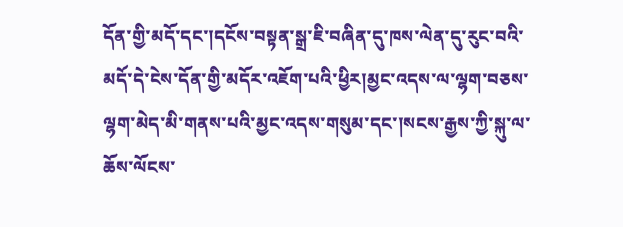དོན་གྱི་མདོ་དང་།དངོས་བསྟན་སྒྲ་ཇི་བཞིན་དུ་ཁས་ལེན་དུ་རུང་བའི་མདོ་དེ་ངེས་དོན་གྱི་མདོར་འཇོག་པའི་ཕྱིར།མྱང་འདས་ལ་ལྷག་བཅས་ལྷག་མེད་མི་གནས་པའི་མྱང་འདས་གསུམ་དང་།སངས་རྒྱས་ཀྱི་སྐུ་ལ་ཆོས་ལོངས་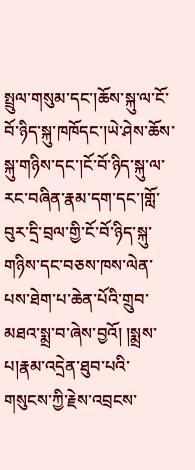སྤྲུལ་གསུམ་དང་།ཆོས་སྐུ་ལ་ངོ་བོ་ཉིད་སྐུ་ཁཁོདང་།ཡེ་ཤེས་ཆོས་སྐུ་གཉིས་དང་།ངོ་བོ་ཉིད་སྐུ་ལ་རང་བཞིན་རྣམ་དག་དང་།གློ་བུར་དྲི་བྲལ་གྱི་ངོ་བོ་ཉིད་སྐུ་གཉིས་དང་བཅས་ཁས་ལེན་པས་ཐེག་པ་ཆེན་པོའི་གྲུབ་མཐའ་སྨྲ་བ་ཞེས་བྱའོ། །སྨྲས་པ།རྣམ་འདྲེན་ཐུབ་པའི་གསུངས་ཀྱི་རྗེས་འབྲངས་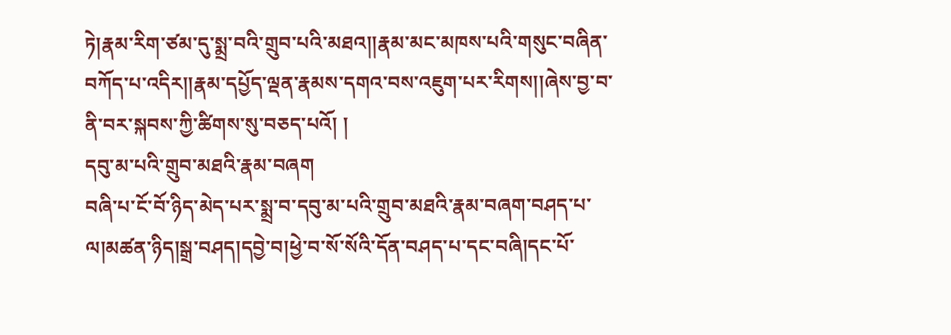ཏེ།རྣམ་རིག་ཙམ་དུ་སྨྲ་བའི་གྲུབ་པའི་མཐའ།།རྣམ་མང་མཁས་པའི་གསུང་བཞིན་བཀོད་པ་འདིར།།རྣམ་དཔྱོད་ལྡན་རྣམས་དགའ་བས་འཇུག་པར་རིགས།།ཞེས་བྱ་བ་ནི་བར་སྐབས་ཀྱི་ཚིགས་སུ་བཅད་པའོ། །
དབུ་མ་པའི་གྲུབ་མཐའི་རྣམ་བཞག
བཞི་པ་ངོ་བོ་ཉིད་མེད་པར་སྨྲ་བ་དབུ་མ་པའི་གྲུབ་མཐའི་རྣམ་བཞག་བཤད་པ་ལ།མཚན་ཉིད།སྒྲ་བཤད།དབྱེ་བ།ཕྱེ་བ་སོ་སོའི་དོན་བཤད་པ་དང་བཞི།དང་པོ་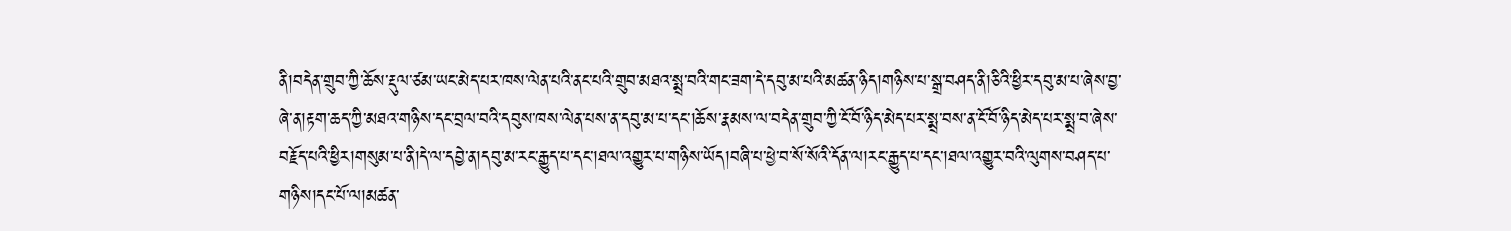ནི།བདེན་གྲུབ་ཀྱི་ཆོས་རྡུལ་ཙམ་ཡང་མེད་པར་ཁས་ལེན་པའི་ནང་པའི་གྲུབ་མཐའ་སྨྲ་བའི་གང་ཟག་དེ་དབུ་མ་པའི་མཚན་ཉིད།གཉིས་པ་སྒྲ་བཤད་ནི།ཅིའི་ཕྱིར་དབུ་མ་པ་ཞེས་བྱ་ཞེ་ན།རྟག་ཆད་ཀྱི་མཐའ་གཉིས་དང་བྲལ་བའི་དབུས་ཁས་ལེན་པས་ན་དབུ་མ་པ་དང་།ཆོས་རྣམས་ལ་བདེན་གྲུབ་ཀྱི་ངོ་བོ་ཉིད་མེད་པར་སྨྲ་བས་ན་ངོ་བོ་ཉིད་མེད་པར་སྨྲ་བ་ཞེས་བརྗོད་པའི་ཕྱིར།གསུམ་པ་ནི།དེ་ལ་དབྱེ་ན།དབུ་མ་རང་རྒྱུད་པ་དང་།ཐལ་འགྱུར་པ་གཉིས་ཡོད།བཞི་པ་ཕྱེ་བ་སོ་སོའི་དོན་ལ།རང་རྒྱུད་པ་དང་།ཐལ་འགྱུར་བའི་ལུགས་བཤད་པ་གཉིས།དང་པོ་ལ།མཚན་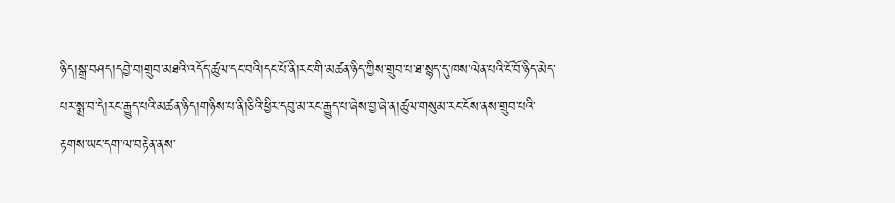ཉིད།སྒྲ་བཤད།དབྱེ་བ།གྲུབ་མཐའི་འདོད་ཚུལ་དང་བའི།དང་པོ་ནི།རང་གི་མཚན་ཉིད་ཀྱིས་གྲུབ་པ་ཐ་སྙད་དུ་ཁས་ལེན་པའི་ངོ་བོ་ཉིད་མེད་པར་སྨྲ་བ་དེ།རང་རྒྱུད་པའི་མཚན་ཉིད།གཉིས་པ་ནི།ཅིའི་ཕྱིར་དབུ་མ་རང་རྒྱུད་པ་ཞེས་བྱ་ཞེ་ན།ཚུལ་གསུམ་རང་ངོས་ནས་གྲུབ་པའི་རྟགས་ཡང་དག་ལ་བརྟེན་ནས་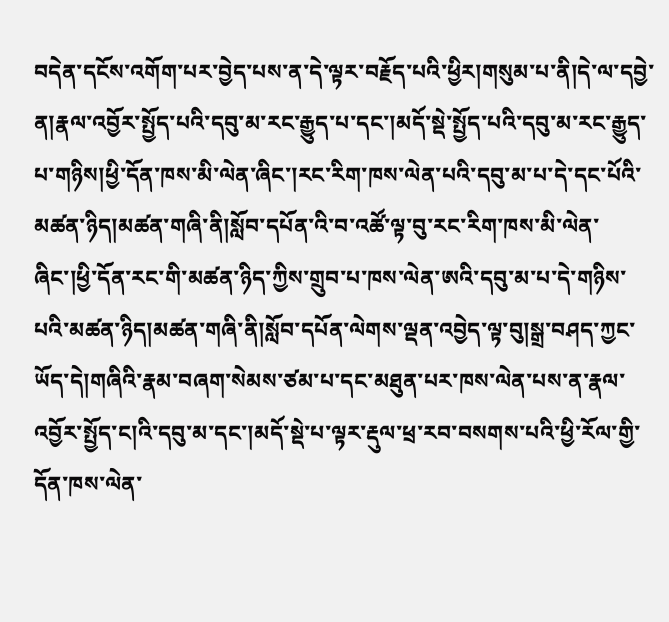བདེན་དངོས་འགོག་པར་བྱེད་པས་ན་དེ་ལྟར་བརྗོད་པའི་ཕྱིར།གསུམ་པ་ནི།དེ་ལ་དབྱེ་ན།རྣལ་འབྱོར་སྤྱོད་པའི་དབུ་མ་རང་རྒྱུད་པ་དང་།མདོ་སྡེ་སྤྱོད་པའི་དབུ་མ་རང་རྒྱུད་པ་གཉིས།ཕྱི་དོན་ཁས་མི་ལེན་ཞིང་།རང་རིག་ཁས་ལེན་པའི་དབུ་མ་པ་དེ་དང་པོའི་མཚན་ཉིད།མཚན་གཞི་ནི།སློབ་དཔོན་འི་བ་འཚོ་ལྟ་བུ་རང་རིག་ཁས་མི་ལེན་ཞིང་།ཕྱི་དོན་རང་གི་མཚན་ཉིད་ཀྱིས་གྲུབ་པ་ཁས་ལེན་ཨའི་དབུ་མ་པ་དེ་གཉིས་པའི་མཚན་ཉིད།མཚན་གཞི་ནི།སློབ་དཔོན་ལེགས་ལྡན་འབྱེད་ལྟ་བུ།སྒྲ་བཤད་ཀྱང་ཡོད་དེ།གཞིའི་རྣམ་བཞག་སེམས་ཙམ་པ་དང་མཐུན་པར་ཁས་ལེན་པས་ན་རྣལ་འབྱོར་སྤྱོད་ང།འི་དབུ་མ་དང་།མདོ་སྡེ་པ་ལྟར་རྡུལ་ཕྲ་རབ་བསགས་པའི་ཕྱི་རོལ་གྱི་དོན་ཁས་ལེན་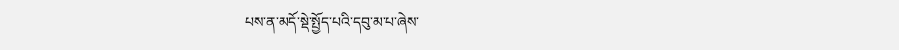པས་ན་མདོ་སྡེ་སྤྱོད་པའི་དབུ་མ་པ་ཞེས་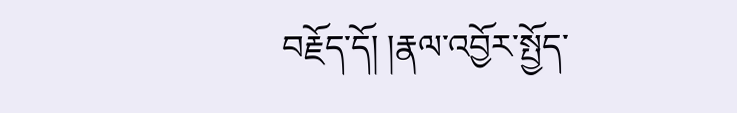བརྗོད་དོ། །རྣལ་འབྱོར་སྤྱོད་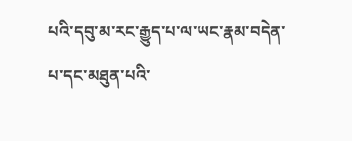པའི་དབུ་མ་རང་རྒྱུད་པ་ལ་ཡང་རྣམ་བདེན་པ་དང་མཐུན་པའི་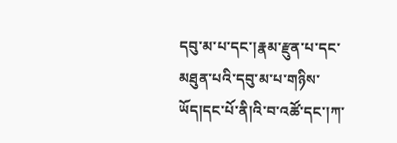དབུ་མ་པ་དང་།རྣམ་རྫུན་པ་དང་མཐུན་པའི་དབུ་མ་པ་གཉིས་ཡོད།དང་པོ་ནི།འི་བ་འཚོ་དང་།ཀ་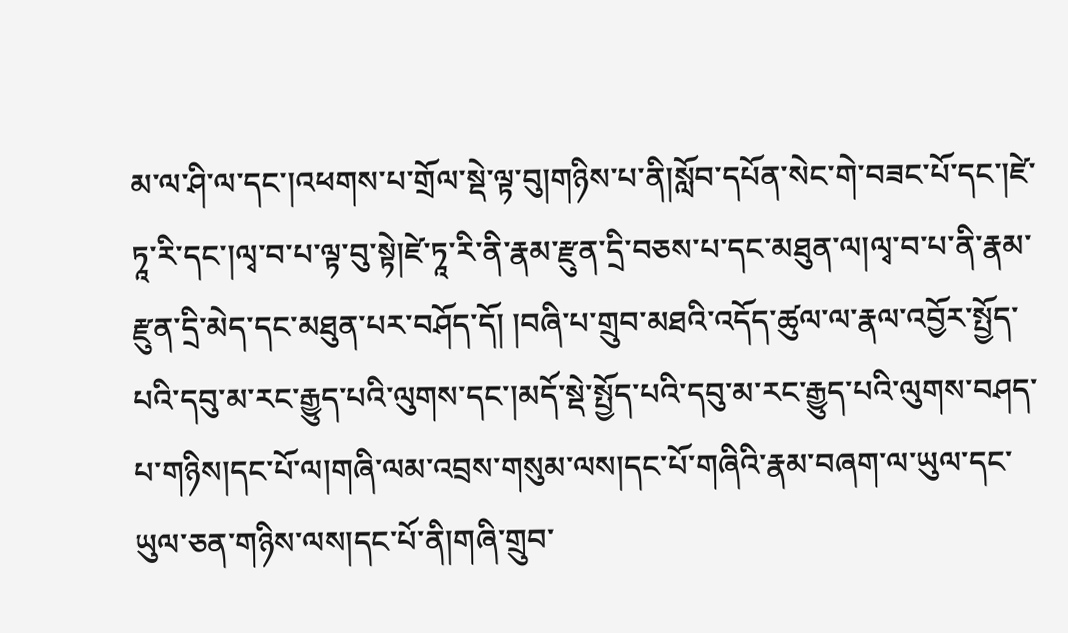མ་ལ་ཤི་ལ་དང་།འཕགས་པ་གྲོལ་སྡེ་ལྟ་བུ།གཉིས་པ་ནི།སློབ་དཔོན་སེང་གེ་བཟང་པོ་དང་།ཛེ་ཏཱ་རི་དང་།ལྭ་བ་པ་ལྟ་བུ་སྟེ།ཛེ་ཏཱ་རི་ནི་རྣམ་རྫུན་དྲི་བཅས་པ་དང་མཐུན་ལ།ལྭ་བ་པ་ནི་རྣམ་རྫུན་དྲི་མེད་དང་མཐུན་པར་བཤོད་དོ། །བཞི་པ་གྲུབ་མཐའི་འདོད་ཚུལ་ལ་རྣལ་འབྱོར་སྤྱོད་པའི་དབུ་མ་རང་རྒྱུད་པའི་ལུགས་དང་།མདོ་སྡེ་སྤྱོད་པའི་དབུ་མ་རང་རྒྱུད་པའི་ལུགས་བཤད་པ་གཉིས།དང་པོ་ལ།གཞི་ལམ་འབྲས་གསུམ་ལས།དང་པོ་གཞིའི་རྣམ་བཞག་ལ་ཡུལ་དང་ཡུལ་ཅན་གཉིས་ལས།དང་པོ་ནི།གཞི་གྲུབ་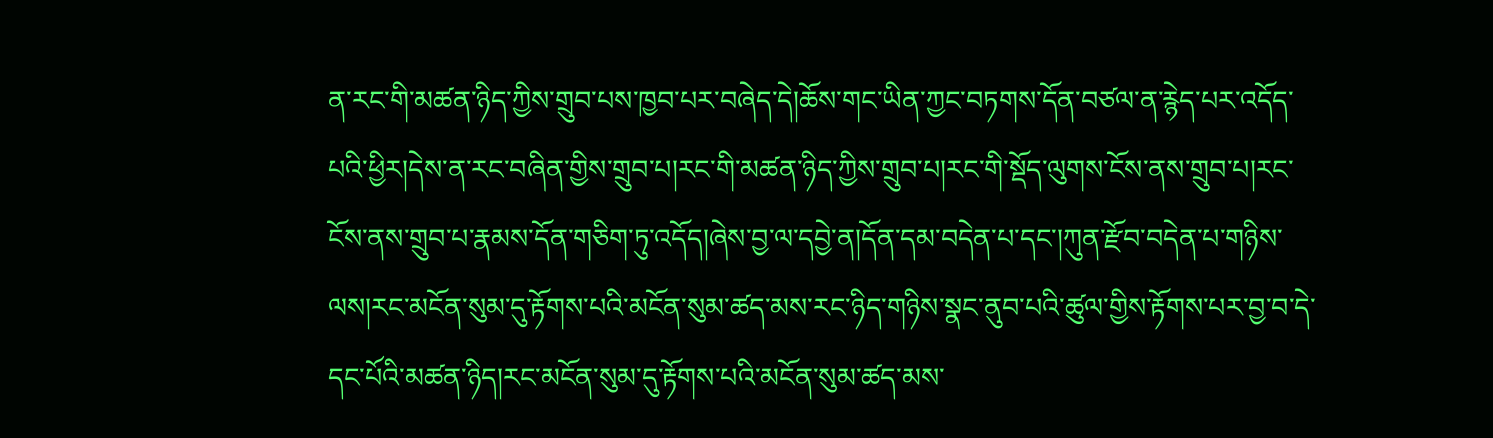ན་རང་གི་མཚན་ཉིད་ཀྱིས་གྲུབ་པས་ཁྱབ་པར་བཞེད་དེ།ཆོས་གང་ཡིན་ཀྱང་བཏགས་དོན་བཙལ་ན་རྙེད་པར་འདོད་པའི་ཕྱིར།དེས་ན་རང་བཞིན་གྱིས་གྲུབ་པ།རང་གི་མཚན་ཉིད་ཀྱིས་གྲུབ་པ།རང་གི་སྡོད་ལུགས་ངོས་ནས་གྲུབ་པ།རང་ངོས་ནས་གྲུབ་པ་རྣམས་དོན་གཅིག་ཏུ་འདོད།ཞེས་བྱ་ལ་དབྱེ་ན།དོན་དམ་བདེན་པ་དང་།ཀུན་རྫོབ་བདེན་པ་གཉིས་ལས།རང་མངོན་སུམ་དུ་རྟོགས་པའི་མངོན་སུམ་ཚད་མས་རང་ཉིད་གཉིས་སྣང་ནུབ་པའི་ཚུལ་གྱིས་རྟོགས་པར་བྱ་བ་དེ་དང་པོའི་མཚན་ཉིད།རང་མངོན་སུམ་དུ་རྟོགས་པའི་མངོན་སུམ་ཚད་མས་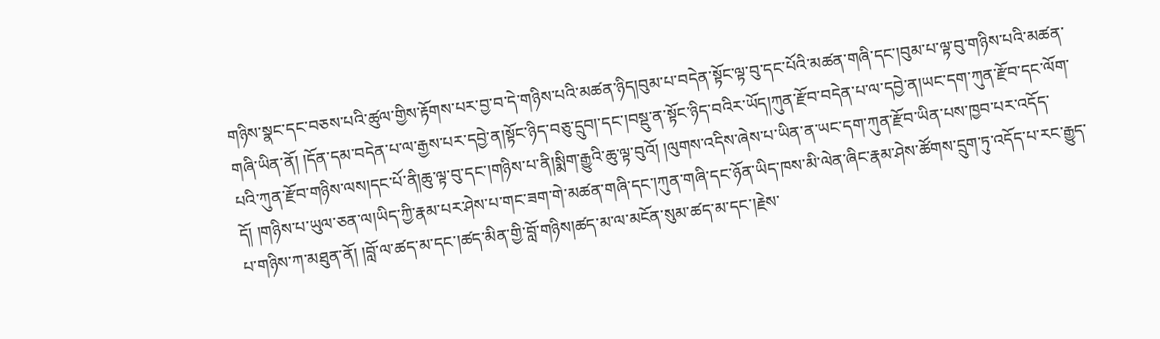གཉིས་སྣང་དང་བཅས་པའི་ཚུལ་གྱིས་རྟོགས་པར་བྱ་བ་དེ་གཉིས་པའི་མཚན་ཉིད།བུམ་པ་བདེན་སྟོང་ལྟ་བུ་དང་པོའི་མཚན་གཞི་དང་།བུམ་པ་ལྟ་བུ་གཉིས་པའི་མཚན་གཞི་ཡིན་ནོ། །དོན་དམ་བདེན་པ་ལ་རྒྱས་པར་དབྱེ་ན།སྟོང་ཉིད་བཅུ་དྲུབ།་དང་།བསྡུ་ན་སྟོང་ཉིད་བའིར་ཡོད།ཀུན་རྫོབ་བདེན་པ་ལ་དབྱེ་ན།ཡང་དག་ཀུན་རྫོབ་དང་ལོག་པའི་ཀུན་རྫོབ་གཉིས་ལས།དང་པོ་ནི།ཆུ་ལྟ་བུ་དང་།གཉིས་པ་ནི།སྨིག་རྒྱུའི་ཆུ་ལྟ་བུའོ། །ལུགས་འདིས་ཞེས་པ་ཡིན་ན་ཡང་དག་ཀུན་རྫོབ་ཡིན་པས་ཁྱབ་པར་འདོད་དོ། །གཉིས་པ་ཡུལ་ཅན་ལ།ཡིད་ཀྱི་རྣམ་པར་ཤེས་པ་གང་ཟག་གེ་མཚན་གཞི་དང་།ཀུན་གཞི་དང་ཉོན་ཡིད་ཁས་མི་ལེན་ཞིང་རྣམ་ཤེས་ཚོགས་དྲུག་ཏུ་འདོད་པ་རང་རྒྱུད་པ་གཉིས་ཀ་མཐུན་ནོ། །བློ་ལ་ཚད་མ་དང་།ཚད་མིན་གྱི་བློ་གཉིས།ཚད་མ་ལ་མངོན་སུམ་ཚད་མ་དང་།རྗེས་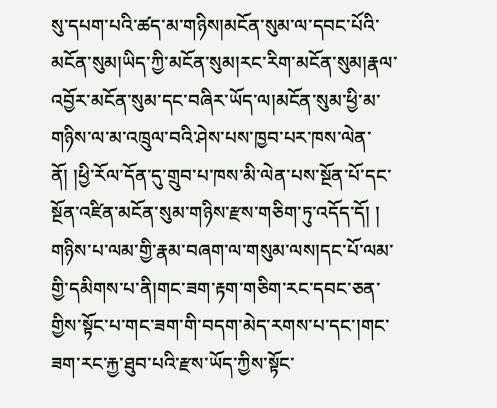སུ་དཔག་པའི་ཚད་མ་གཉིས།མངོན་སུམ་ལ་དབང་པོའི་མངོན་སུམ།ཡིད་ཀྱི་མངོན་སུམ།རང་རིག་མངོན་སུམ།རྣལ་འབྱོར་མངོན་སུམ་དང་བཞིར་ཡོད་ལ།མངོན་སུམ་ཕྱི་མ་གཉིས་ལ་མ་འཁྲུལ་བའི་ཤེས་པས་ཁྱབ་པར་ཁས་ལེན་ནོ། །ཕྱི་རོལ་དོན་དུ་གྲུབ་པ་ཁས་མི་ལེན་པས་སྔོན་པོ་དང་སྔོན་འཛིན་མངོན་སུམ་གཉིས་རྫས་གཅིག་ཏུ་འདོད་དོ། ། གཉིས་པ་ལམ་གྱི་རྣམ་བཞག་ལ་གསུམ་ལས།དང་པོ་ལམ་གྱི་དམིགས་པ་ནི།གང་ཟག་རྟག་གཅིག་རང་དབང་ཅན་གྱིས་སྟོང་པ་གང་ཟག་གི་བདག་མེད་རགས་པ་དང་།གང་ཟག་རང་རྐྱ་ཐུབ་པའི་རྫས་ཡོད་ཀྱིས་སྟོང་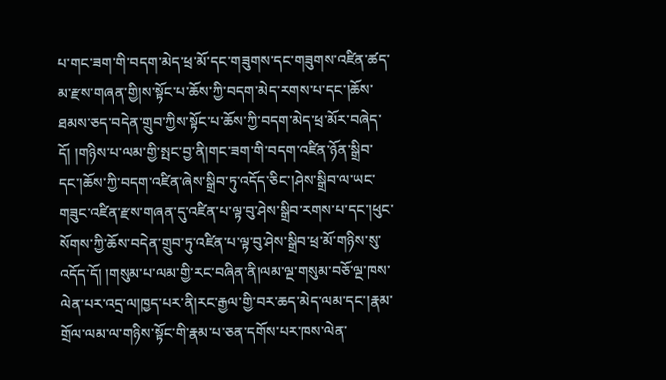པ་གང་ཟག་གི་བདག་མེད་ཕྲ་མོ་དང་གཟུགས་དང་གཟུགས་འཛིན་ཚད་མ་རྫས་གཞན་གྱི།ས་སྟོང་པ་ཆོས་ཀྱི་བདག་མེད་རགས་པ་དང་།ཆོས་ཐམས་ཅད་བདེན་གྲུབ་ཀྱིས་སྟོང་པ་ཆོས་ཀྱི་བདག་མེད་ཕྲ་མོར་བཞེད་དོ། །གཉིས་པ་ལམ་གྱི་སྤང་བྱ་ནི།གང་ཟག་གི་བདག་འཛིན་ཉོན་སྒྲིབ་དང་།ཆོས་ཀྱི་བདག་འཛིན་ཞེས་སྒྲིབ་ཏུ་འདོད་ཅིང་།ཤེས་སྒྲིབ་ལ་ཡང་གཟུང་འཛིན་རྫས་གཞན་དུ་འཛིན་པ་ལྟ་བུ་ཤེས་སྒྲིབ་རགས་པ་དང་།ཕུང་སོགས་ཀྱི་ཆོས་བདེན་གྲུབ་ཏུ་འཛིན་པ་ལྟ་བུ་ཤེས་སྒྲིབ་ཕྲ་མོ་གཉིས་སུ་འདོད་དོ། །གསུམ་པ་ལམ་གྱི་རང་བཞིན་ནི།ལམ་ལྔ་གསུམ་བཅོ་ལྔ་ཁས་ལེན་པར་འདྲ་ལ།ཁྱད་པར་ནི།རང་རྒྱལ་གྱི་བར་ཆད་མེད་ལམ་དང་།རྣམ་གྲོལ་ལམ་ལ་གཉིས་སྟོང་གི་རྣམ་པ་ཅན་དགོས་པར་ཁས་ལེན་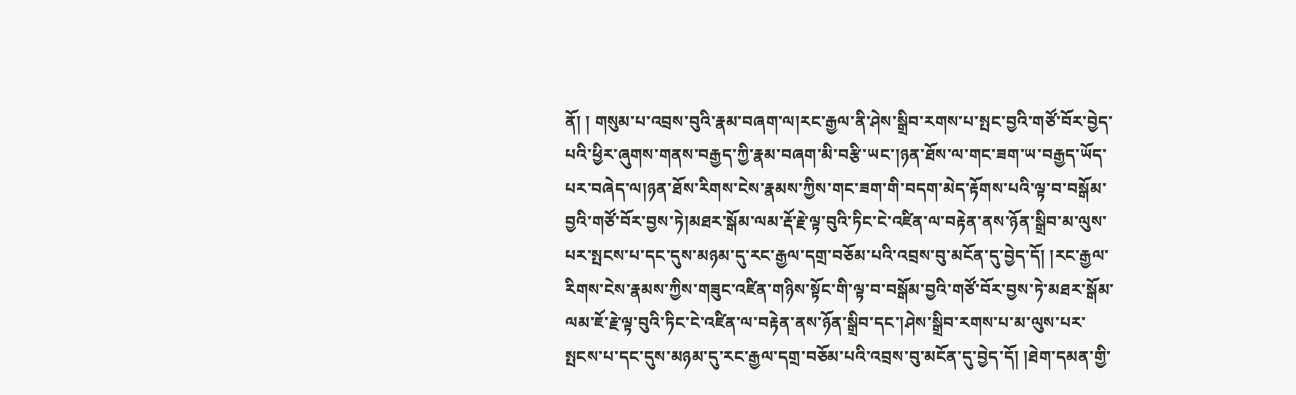ནོ། ། གསུམ་པ་འབྲས་བུའི་རྣམ་བཞག་ལ།རང་རྒྱལ་ནི་ཤེས་སྒྲིབ་རགས་པ་སྤང་བྱའི་གཙོ་བོར་བྱེད་པའི་ཕྱིར་ཞུགས་གནས་བརྒྱད་ཀྱི་རྣམ་བཞག་མི་བརྩི་ཡང་།ཉན་ཐོས་ལ་གང་ཟག་ཡ་བརྒྱད་ཡོད་པར་བཞེད་ལ།ཉན་ཐོས་རིགས་ངེས་རྣམས་ཀྱིས་གང་ཟག་གི་བདག་མེད་རྟོགས་པའི་ལྟ་བ་བསྒོམ་བྱའི་གཙོ་བོར་བྱས་ཏེ།མཐར་སྒོམ་ལམ་རྡོ་རྗེ་ལྟ་བུའི་ཏིང་ངེ་འཛིན་ལ་བརྟེན་ནས་ཉོན་སྒྲིབ་མ་ལུས་པར་སྤངས་པ་དང་དུས་མཉམ་དུ་རང་རྒྱལ་དགྲ་བཅོམ་པའི་འབྲས་བུ་མངོན་དུ་བྱེད་དོ། །རང་རྒྱལ་རིགས་ངེས་རྣམས་ཀྱིས་གཟུང་འཛིན་གཉིས་སྟོང་གི་ལྟ་བ་བསྒོམ་བྱའི་གཙོ་བོར་བྱས་ཏེ་མཐར་སྒོམ་ལམ་ཇོ་རྗེ་ལྟ་བུའི་ཏིང་ངེ་འཛིན་ལ་བརྟེན་ནས་ཉོན་སྒྲིབ་དང་།ཤེས་སྒྲིབ་རགས་པ་མ་ལུས་པར་སྤངས་པ་དང་དུས་མཉམ་དུ་རང་རྒྱལ་དགྲ་བཅོམ་པའི་འབྲས་བུ་མངོན་དུ་བྱེད་དོ། །ཐེག་དམན་གྱི་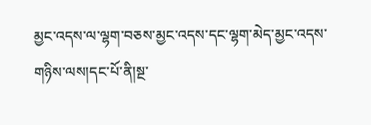མྱང་འདས་ལ་ལྷག་བཅས་མྱང་འདས་དང་ལྷག་མེད་མྱང་འདས་གཉིས་ལས།དང་པོ་ནི།སྔ་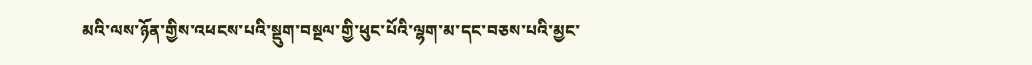མའི་ལས་ཉོན་གྱིས་འཕངས་པའི་སྡུག་བསྔལ་གྱི་ཕུང་པོའི་ལྷག་མ་དང་བཅས་པའི་མྱང་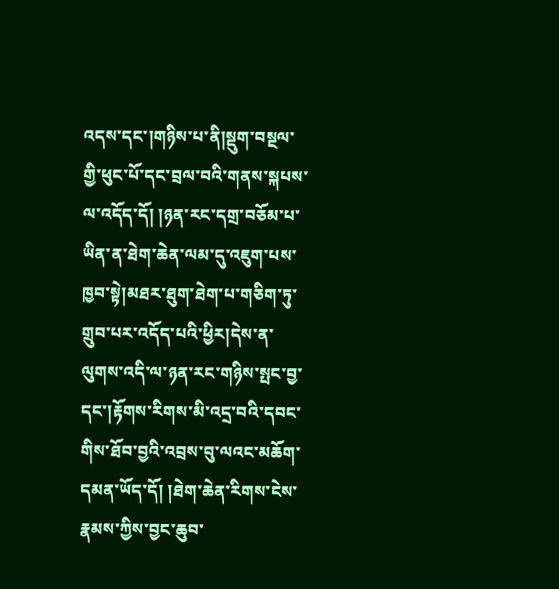འདས་དང་།གཉིས་པ་ནི།སྡུག་བསྔལ་གྱི་ཕུང་པོ་དང་བྲལ་བའི་གནས་སྐཔས་ལ་འདོད་དོ། །ཉན་རང་དགྲ་བཅོམ་པ་ཡིན་ན་ཐེག་ཆེན་ལམ་དུ་འཇུག་པས་ཁྱབ་སྟེ།མཐར་ཐུག་ཐེག་པ་གཅིག་ཏུ་གྲུབ་པར་འདོད་པའི་ཕྱིར།དེས་ན་ལུགས་འདི་ལ་ཉན་རང་གཉིས་སྤང་བྱ་དང་།རྟོགས་རིགས་མི་འདྲ་བའི་དབང་གིས་ཐོབ་བྱའི་འབྲས་བུ་ལའང་མཆོག་དམན་ཡོད་དོ། །ཐེག་ཆེན་རིགས་ངེས་རྣམས་ཀྱིས་བྱང་ཆུབ་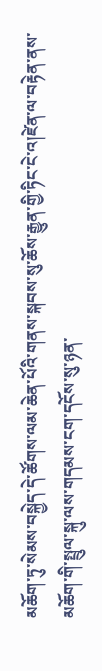མཆོག་ཏུ་སེམས་བསྐྱེད་དེ་ཚོགས་ལམ་ཆེན་པོའི་གནས་སྐབས་སུ་ཆོས་རྒྱུན་གྱི་ཏིང་ངེ་འ།ཛེན་ལ་བརྟེན་ནས་མཆོག་གི་སྤྲུལ་སྐུ་ལས་གདམས་ངག་དངོས་སུ་ཉན་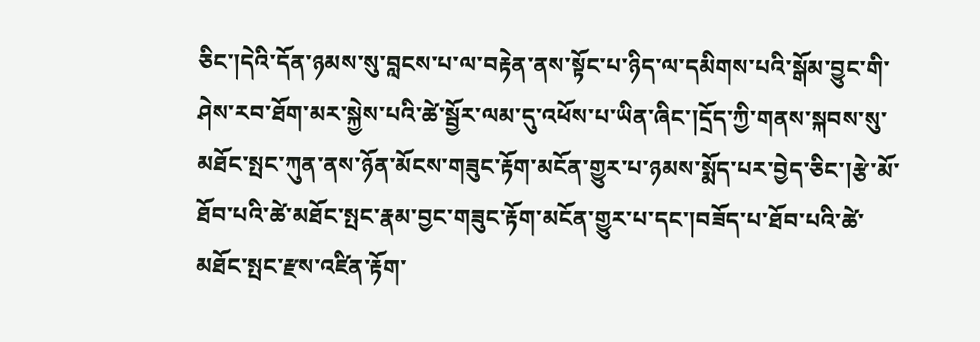ཅིང་།དེའི་དོན་ཉམས་སུ་བླངས་པ་ལ་བརྟེན་ནས་སྟོང་པ་ཉིད་ལ་དམིགས་པའི་སྒོམ་བྱུང་གི་ཤེས་རབ་ཐོག་མར་སྐྱེས་པའི་ཚེ་སྦྱོར་ལམ་དུ་འཕོས་པ་ཡིན་ཞིང་།དྲོད་ཀྱི་གནས་སྐབས་སུ་མཐོང་སྤང་ཀུན་ནས་ཉོན་མོངས་གཟུང་རྟོག་མངོན་གྱུར་པ་ཉམས་སྨོད་པར་བྱེད་ཅིང་།རྩེ་མོ་ཐོབ་པའི་ཚེ་མཐོང་སྤང་རྣམ་བྱང་གཟུང་རྟོག་མངོན་གྱུར་པ་དང་།བཟོད་པ་ཐོབ་པའི་ཚེ་མཐོང་སྤང་རྫས་འཛིན་རྟོག་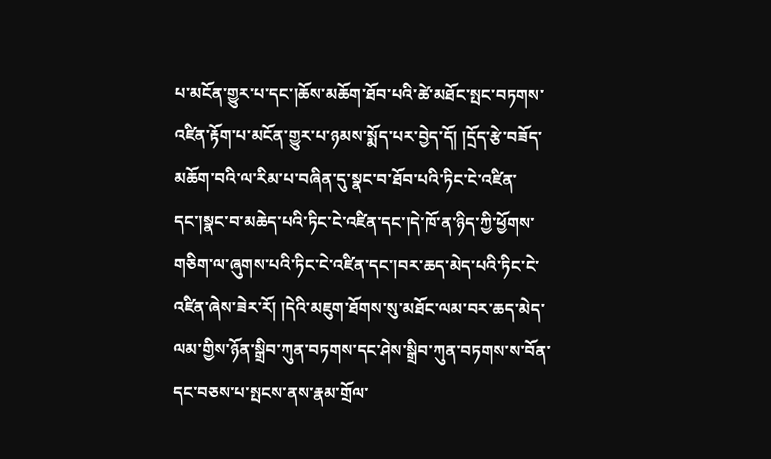པ་མངོན་གྱུར་པ་དང་།ཆོས་མཆོག་ཐོབ་པའི་ཚེ་མཐོང་སྤང་བཏགས་འཛིན་རྟོག་པ་མངོན་གྱུར་པ་ཉམས་སྨོད་པར་བྱེད་དོ། །དྲོད་རྩེ་བཟོད་མཆོག་བའི་ལ་རིམ་པ་བཞིན་དུ་སྣང་བ་ཐོབ་པའི་ཏིང་ངེ་འཛིན་དང་།སྣང་བ་མཆེད་པའི་ཏིང་ངེ་འཛིན་དང་།དེ་ཁོ་ན་ཉིད་ཀྱི་ཕྱོགས་གཅིག་ལ་ཞུགས་པའི་ཏིང་ངེ་འཛིན་དང་།བར་ཆད་མེད་པའི་ཏིང་ངེ་འཛིན་ཞེས་ཟེར་རོ། །དེའི་མཇུག་ཐོགས་སུ་མཐོང་ལམ་བར་ཆད་མེད་ལམ་གྱིས་ཉོན་སྒྲིབ་ཀུན་བཏགས་དང་ཤེས་སྒྲིབ་ཀུན་བཏགས་ས་བོན་དང་བཅས་པ་སྤངས་ནས་རྣམ་གྲོལ་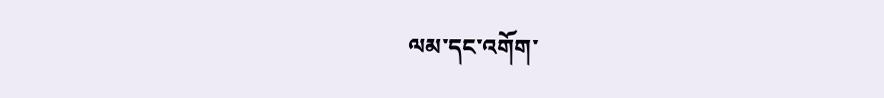ལམ་དང་འགོག་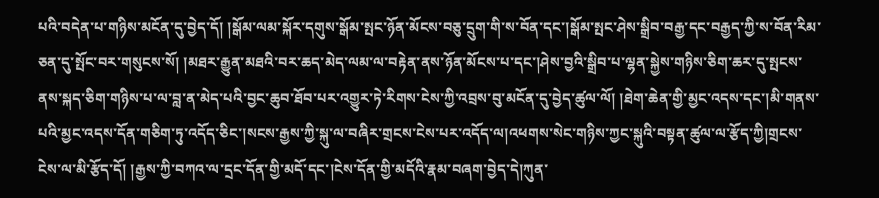པའི་བདེན་པ་གཉིས་མངོན་དུ་བྱེད་དོ། །སྒོམ་ལམ་སྐོར་དགུས་སྒོམ་སྤང་ཉོན་མོངས་བཅུ་དྲུག་གི་ས་བོན་དང་།སྒོམ་སྤང་ཤེས་སྒྲིབ་བརྒྱ་དང་བརྒྱད་ཀྱི་ས་བོན་རིམ་ཅན་དུ་སྤོང་བར་གསུངས་སོ། །མཐར་རྒྱུན་མཐའི་བར་ཆད་མེད་ལམ་ལ་བརྟེན་ནས་ཉོན་མོངས་པ་དང་།ཤེས་བྱའི་སྒྲིབ་པ་ལྷན་སྐྱེས་གཉིས་ཅིག་ཆར་དུ་སྤངས་ནས་སྐད་ཅིག་གཉིས་པ་ལ་བླ་ན་མེད་པའི་བྱང་ཆུབ་ཐོབ་པར་འགྱུར་ཏེ་རིགས་ངེས་ཀྱི་འབྲས་བུ་མངོན་དུ་བྱེད་ཚུལ་ལོ། །ཐེག་ཆེན་གྱི་མྱང་འདས་དང་།མི་གནས་པའི་མྱང་འདས་དོན་གཅིག་ཏུ་འདོད་ཅིང་།སངས་རྒྱས་ཀྱི་སྐུ་ལ་བཞིར་གྲངས་ངེས་པར་འདོད་ལ།འཕགས་སེང་གཉིས་ཀྱང་སྐུའི་བསྟན་ཚུལ་ལ་རྩོད་ཀྱི།གྲངས་ངེས་ལ་མི་རྩོད་དོ། །རྒྱས་ཀྱི་བཀའ་ལ་དྲང་དོན་གྱི་མདོ་དང་།ངེས་དོན་གྱི་མདོའི་རྣམ་བཞག་བྱེད་དེ།ཀུན་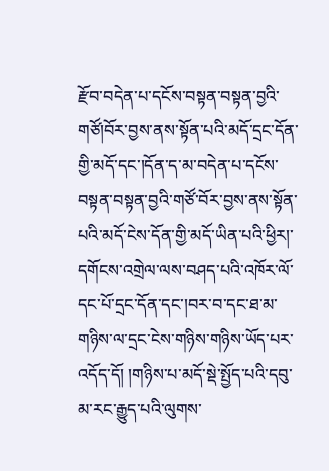རྫོབ་བདེན་པ་དངོས་བསྟན་བསྟན་བྱའི་གཙོ།བོར་བྱས་ནས་སྟོན་པའི་མདོ་དྲང་དོན་གྱི་མདོ་དང་།དོན་ད་མ་བདེན་པ་དངོས་བསྟན་བསྟན་བྱའི་གཙོ་བོར་བྱས་ནས་སྟོན་པའི་མདོ་ངེས་དོན་གྱི་མདོ་ཡིན་པའི་ཕྱིར།་དགོངས་འགྲེལ་ལས་བཤད་པའི་འཁོར་ལོ་དང་པོ་དྲང་དོན་དང་།བར་བ་དང་ཐ་མ་གཉིས་ལ་དྲང་ངེས་གཉིས་གཉིས་ཡོད་པར་འདོད་དོ། །གཉིས་པ་མདོ་སྡེ་སྤྱོད་པའི་དབུ་མ་རང་རྒྱུད་པའི་ལུགས་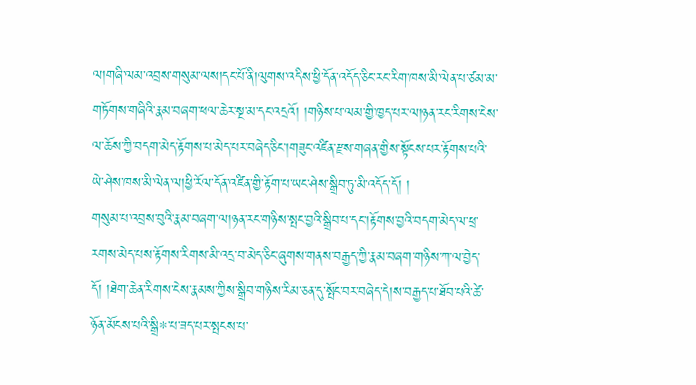ལ།གཞི་ལམ་འབྲས་གསུམ་ལས།དང་པོ་ནི།ལུགས་འདིས་ཕྱི་དོན་འདོད་ཅིང་རང་རིག་ཁས་མི་ལེན་པ་ཙམ་མ་གཏོགས་གཞིའི་རྣམ་བཞག་ཕལ་ཆེར་སྔ་མ་དང་འདྲའོ། །གཉིས་པ་ལམ་གྱི་ཁྱད་པར་ལ།ཉན་རང་རིགས་ངེས་ལ་ཆོས་ཀྱི་བདག་མེད་རྟོགས་པ་མེད་པར་བཞེད་ཅིང་།གཟུང་འཛིན་རྫས་གཞན་གྱིས་སྟོངས་པར་རྟོགས་པའི་ཡེ་ཤེས་ཁས་མི་ལེན་ལ།ཕྱི་རོལ་དོན་འཛིན་གྱི་རྟོག་པ་ཡང་ཤེས་སྒྲིབ་ཏུ་མི་འདོད་དོ། །
གསུམ་པ་འབྲས་བུའི་རྣམ་བཞག་ལ།ཉན་རང་གཉིས་སྤང་བྱའི་སྒྲིབ་པ་དང་།རྟོགས་བྱའི་བདག་མེད་ལ་ཕྲ་རགས་མེད་པས་རྟོགས་རིགས་མི་འདྲ་བ་མེད་ཅིང་ཞུགས་གནས་བརྒྱད་ཀྱི་རྣམ་བཞག་གཉིས་ཀ་ལ་བྱེད་དོ། །ཐེག་ཆེན་རིགས་ངེས་རྣམས་ཀྱིས་སྒྲིབ་གཉིས་རིམ་ཅན་དུ་སྤོང་བར་བཞེད་དེ།ས་བརྒྱད་པ་ཐོབ་པའི་ཚེ་ཉོན་མོངས་པའི་སྒྲི*་པ་ཟད་པར་སྤངས་པ་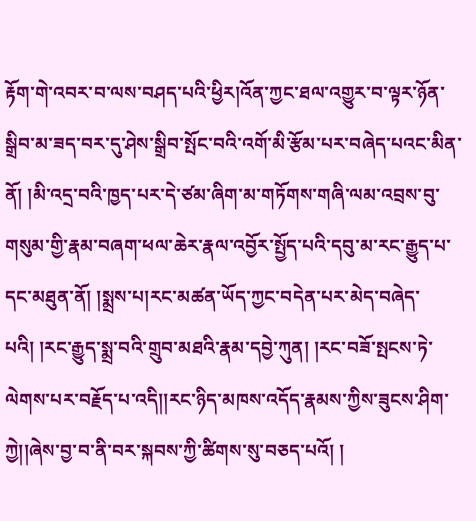རྟོག་གེ་འབར་བ་ལས་བཤད་པའི་ཕྱིར།འོན་ཀྱང་ཐལ་འགྱུར་བ་ལྟར་ཉོན་སྒྲིབ་མ་ཟད་བར་དུ་ཤེས་སྒྲིབ་སྤོང་བའི་འགོ་མི་རྩོམ་པར་བཞེད་པའང་མིན་ནོ། །མི་འདྲ་བའི་ཁྱད་པར་དེ་ཙམ་ཞིག་མ་གཏོགས་གཞི་ལམ་འབྲས་བུ་གསུམ་གྱི་རྣམ་བཞག་ཕལ་ཆེར་རྣལ་འབྱོར་སྤྱོད་པའི་དབུ་མ་རང་རྒྱུད་པ་དང་མཐུན་ནོ། །སྨྲས་པ།རང་མཚན་ཡོད་ཀྱང་བདེན་པར་མེད་བཞེད་པའི། །རང་རྒྱུད་སྨྲ་བའི་གྲུབ་མཐའི་རྣམ་དབྱེ་ཀུན། །རང་བཟོ་སྤངས་ཏེ་ལེགས་པར་བརྗོད་པ་འདི།།རང་ཉིད་མཁས་འདོད་རྣམས་ཀྱིས་ཟུངས་ཤིག་ཀྱེ།།ཞེས་བྱ་བ་ནི་བར་སྐབས་ཀྱི་ཚིགས་སུ་བཅད་པའོ། །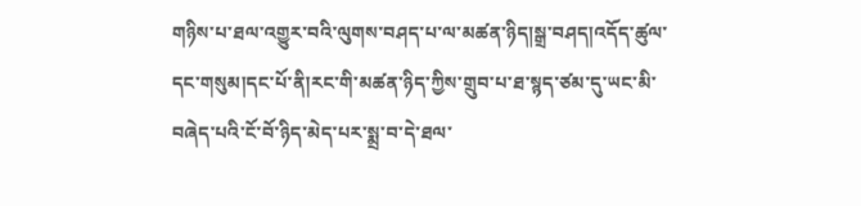གཉིས་པ་ཐལ་འགྱུར་བའི་ལུགས་བཤད་པ་ལ་མཚན་ཉིད།སྒྲ་བཤད།འདོད་ཚུལ་དང་གསུམ།དང་པོ་ནི།རང་གི་མཚན་ཉིད་ཀྱིས་གྲུབ་པ་ཐ་སྙད་ཙམ་དུ་ཡང་མི་བཞེད་པའི་ངོ་བོ་ཉིད་མེད་པར་སྨྲ་བ་དེ་ཐལ་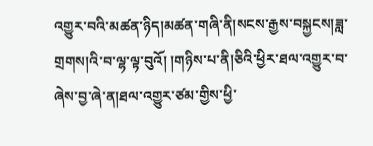འགྱུར་བའི་མཚན་ཉིད།མཚན་གཞི་ནི།སངས་རྒྱས་བསྐྱངས།ཟླ་གྲགས།འི་བ་ལྷ་ལྟ་བུའོ། །གཉིས་པ་ནི།ཅིའི་ཕྱིར་ཐལ་འགྱུར་བ་ཞེས་བྱ་ཞེ་ན།ཐལ་འགྱུར་ཙམ་གྱིས་ཕྱི་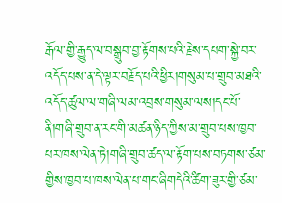རྒོལ་གྱི་རྒྱུད་ལ་བསྒྲུབ་བྱ་རྟོགས་པའི་རྗེས་དཔག་སྐྱེ་བར་འདོད་པས་ན་དེ་ལྟར་བརྗོད་པའི་ཕྱིར།གསུམ་པ་གྲུབ་མཐའི་འདོད་ཚུལ་ལ་གཞི་ལམ་འབྲས་གསུམ་ལས།དང་པོ་ནི།གཞི་གྲུབ་ན་རང་གི་མཚན་ཉིད་ཀྱིས་མ་གྲུབ་པས་ཁྱབ་པར་ཁས་ལེན་ཏེ།གཞི་གྲུབ་ཚད་ལ་རྟོག་པས་བཏགས་ཙམ་གྱིས་ཁྱབ་པ་ཁས་ལེན་པ་གང་ཞིགདེའི་ཚིག་ཟུར་གྱི་ཙམ་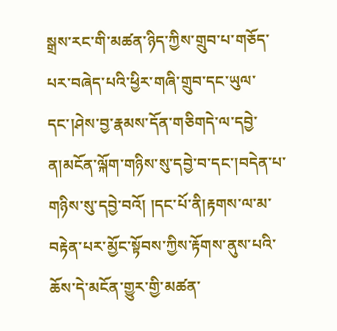སྒྲས་རང་གི་མཚན་ཉིད་ཀྱིས་གྲུབ་པ་གཅོད་པར་བཞེད་པའི་ཕྱིར་གཞི་གྲུབ་དང་ཡུལ་དང་།ཤེས་བྱ་རྣམས་དོན་གཅིགདེ་ལ་དབྱེ་ན།མངོན་ལྐོག་གཉིས་སུ་དབྱེ་བ་དང་།བདེན་པ་གཉིས་སུ་དབྱེ་བའོ། །དང་པོ་ནི།རྟགས་ལ་མ་བརྟེན་པར་མྱོང་སྟོབས་ཀྱིས་རྟོགས་ནུས་པའི་ཆོས་དེ་མངོན་གྱུར་གྱི་མཚན་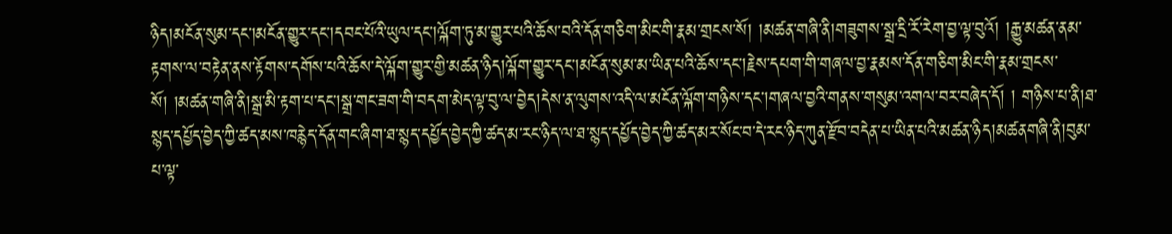ཉིད།མངོན་སུམ་དང་།མངོན་གྱུར་དང་།དབང་པོའི་ཡུལ་དང་།ལྐོག་ཏུ་མ་གྱུར་པའི་ཆོས་བའི་དོན་གཅིག་མིང་གི་རྣམ་གྲངས་སོ། །མཚན་གཞི་ནི།གཟུགས་སྒྲ་དྲི་རོ་རེག་བྱ་ལྟ་བུའོ། །རྒྱུ་མཚན་ནམ་རྟགས་ལ་བརྟེན་ནས་རྟོགས་དགོས་པའི་ཆོས་དེ་ལྐོག་གྱུར་གྱི་མཚན་ཉིད།ལྐོག་གྱུར་དང་།མངོན་སུམ་མ་ཡིན་པའི་ཆོས་དང་།རྗེས་དཔག་གི་གཞལ་བྱ་རྣམས་དོན་གཅིག་མིང་གི་རྣམ་གྲངས་སོ། །མཚན་གཞི་ནི།སྒྲ་མི་རྟག་པ་དང་།སྒྲ་གང་ཟག་གི་བདག་མེད་ལྟ་བུ་ལ་བྱེད།དེས་ན་ལུགས་འདི་ལ་མངོན་ལྐོག་གཉིས་དང་།གཞལ་བྱའི་གནས་གསུམ་འགལ་བར་བཞེད་དོ། ། གཉིས་པ་ནི།ཐ་སྙད་དཔྱོད་བྱེད་ཀྱི་ཚད་མས་ཁརྙེད་དོན་གང་ཞིག་ཐ་སྙད་དཔྱོད་བྱེད་ཀྱི་ཚད་མ་རང་ཉིད་ལ་ཐ་སྙད་དཔྱོད་བྱེད་ཀྱི་ཚད་མར་སོང་བ་དེ་རང་ཉིད་ཀུན་རྫོབ་བདེན་པ་ཡིན་པའི་མཚན་ཉིད།མཚནགཞི་ནི།བུམ་པ་ལྟ་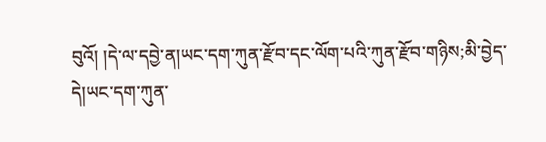བུའོ། །དེ་ལ་དབྱེ་ན།ཡང་དག་ཀུན་རྫོབ་དང་ལོག་པའི་ཀུན་རྫོབ་གཉིས;མི་བྱེད་དེ།ཡང་དག་ཀུན་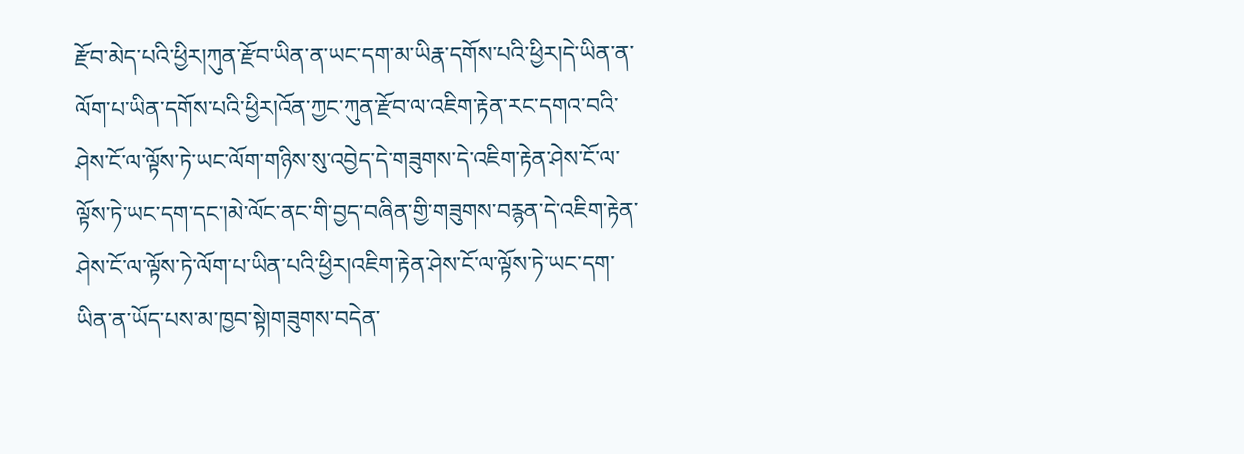རྫོབ་མེད་པའི་ཕྱིར།ཀུན་རྫོབ་ཡིན་ན་ཡང་དག་མ་ཡིརྣ་དགོས་པའི་ཕྱིར།དེ་ཡིན་ན་ལོག་པ་ཡིན་དགོས་པའི་ཕྱིར།འོན་ཀྱང་ཀུན་རྫོབ་ལ་འཇིག་རྟེན་རང་དགའ་བའི་ཤེས་ངོ་ལ་ལྟོས་ཏེ་ཡང་ལོག་གཉིས་སུ་འབྱེད་དེ་གཟུགས་དེ་འཇིག་རྟེན་ཤེས་ངོ་ལ་ལྟོས་ཏེ་ཡང་དག་དང་།མེ་ལོང་ནང་གི་བྱད་བཞིན་གྱི་གཟུགས་བརྙན་དེ་འཇིག་རྟེན་ཤེས་ངོ་ལ་ལྟོས་ཏེ་ལོག་པ་ཡིན་པའི་ཕྱིར།འཇིག་རྟེན་ཤེས་ངོ་ལ་ལྟོས་ཏེ་ཡང་དག་ཡིན་ན་ཡོད་པས་མ་ཁྱབ་སྟེ།གཟུགས་བདེན་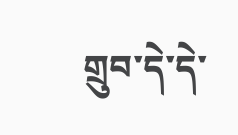གྲུབ་དེ་དེ་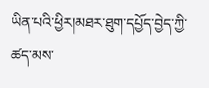ཡིན་པའི་ཕྱིར།མཐར་ཐུག་དཔྱོད་བྱེད་ཀྱི་ཚད་མས་